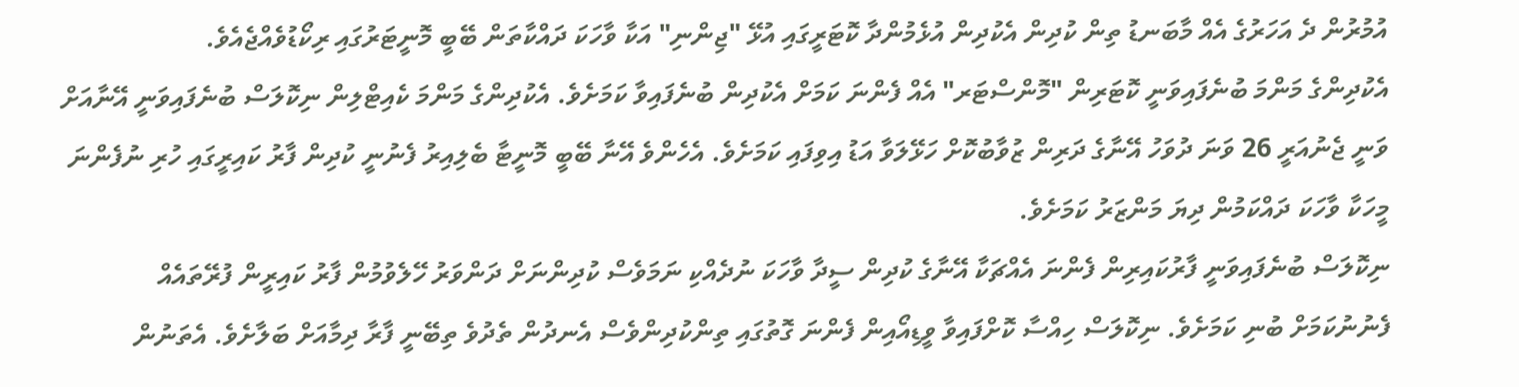އުމުރުން ދެ އަހަރުގެ އެއް މާބަނޑު ތިން ކުދިން އެކުދިން އުޅެމުންދާ ކޮޓަރީގައި އުޅޭ "ޖިންނި" އަކާ ވާހަކަ ދައްކާތަން ބޭބީ މޮނީޓަރުގައި ރިކޯޑުވެއްޖެއެވެ.
އެކުދިންގެ މަންމަ ބުނެފައިވަނީ ކޮޓަރިން "މޮންސްޓަރ" އެއް ފެންނަ ކަމަށް އެކުދިން ބުނެފައިވާ ކަމަށެވެ. އެކުދިންގެ މަންމަ ކެއިޓްލިން ނިކޮލަސް ބުނެފައިވަނީ އޭނާއަށް ވަނީ ޖެނުއަރީ 26 ވަނަ ދުވަހު އޭނާގެ ދަރިން ޒުވާބުކޮށް ހަޅޭލަވާ އަޑު އިވިފައި ކަމަށެވެ. އެހެންވެ އޭނާ ބޭބީ މޮނީޓާ ބެލިއިރު ފެނުނީ ކުދިން ފާރު ކައިރީގައި ހުރި ނުފެންނަ މީހަކާ ވާހަކަ ދައްކަމުން ދިޔަ މަންޒަރު ކަމަށެވެ.
ނިކޮލަސް ބުނެފައިވަނީ ފާރުކައިރިން ފެންނަ އެއްޗަކާ އޭނާގެ ކުދިން ސީދާ ވާހަކަ ނުދެއްކި ނަމަވެސް ކުދިންނަށް ދަންވަރު ހޭލެވުމުން ފާރު ކައިރީން ފުރޭތައެއް ފެނުނުކަމަށް ބުނި ކަމަށެވެ. ނިކޮލަސް ހިއްސާ ކޮށްފައިވާ ވީޑިއޯއިން ފެންނަ ގޮތުގައި ތިންކުދިންވެސް އެނދުން ތެދުވެ ތިބޭނީ ފާރާ ދިމާއަށް ބަލާށެވެ. އެތަނުން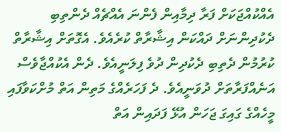އެއްކުއްޖަކަށް ފަރާ ދިމާއިން ފެންނަ އެއްޗެއް ދެންތިބި ދެކުދިންނަށް ދައްކަން އިޝާރާތް ކުރެއެވެ. އެގޮތަށް އިޝާރާތް ކުރުމުން ދެތިބި ދެކުދިން ދުވެ ފިލަނީއެވެ. ދެން އެކުއްޖާވެސް އަނެއްފަރާތަށް ދުވަނީއެވެ. ދެ ފަހަރެއްގެ މަތިން އަތް މުށްކަވާފައި މީހެއްގެ ގައިގަ ޖަހަން އުޅޭ ފަދައިން އަތް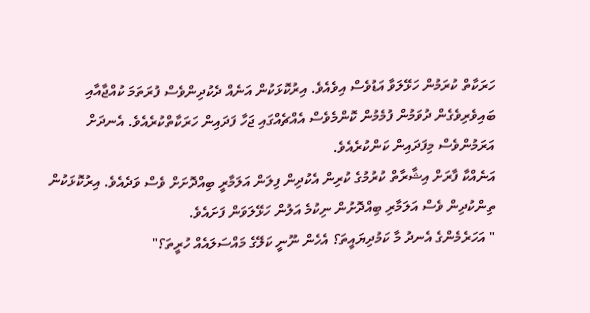ހަރަކާތް ކުރަމުން ހަޅޭލަވާ އަޑުވެސް އިވެއެވެ. އިރުކޮޅަކުން އަނެއް ދެކުދިންވެސް ފުރަތަމަ ކުއްޖާއާއި ބައިވެރިވެގެން ދުވަމުން ފުމެމުން ކޮންމެވެސް އެއްޗެއްގައި ޖަހާ ފަދައިން ހަރަކާތްކުރެއެވެ. އެނދަށް އަރަމުންވެސް މިފަދައިން ކަންކުރެއެވެ.
އަނެއްކާ ފާރަށް އިޝާރާތް ކުރުމުގެ ކުރިން އެކުދިން ފިލަން އަލަމާރީ ބިއްދޮށަށް ވެސް ވަދެއެވެ. އިރުކޮޅަކުން ތިންކުދިން ވެސް އަލަމާރި ބިއްދޮށުން ނިކުމެ އަލުން ހަޅޭލަވަން ފަށައެވެ.
" އަހަރެމެންގެ އެނދު މާ ކަމުދިޔައީތަ؟ އެހެން ނޫނީ ކަލޭގެ މައްސަލައެއް ހުރީތަ؟"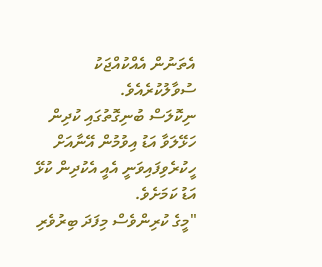އެތަނުން އެއްކުއްޖަކު ސުވާލުކުރެއެވެ.
ނިކޮލަސް ބުނިގޮތުގައި ކުދިން ހަޅޭލަވާ އަޑު އިވުމުން އޭނާއަށް ހީކުރެވިފައިވަނީ އެއީ އެކުދިން ކުޅޭ އަޑު ކަމަށެވެ.
"މީގެ ކުރިންވެސް މިފަދަ ބިރުވެރި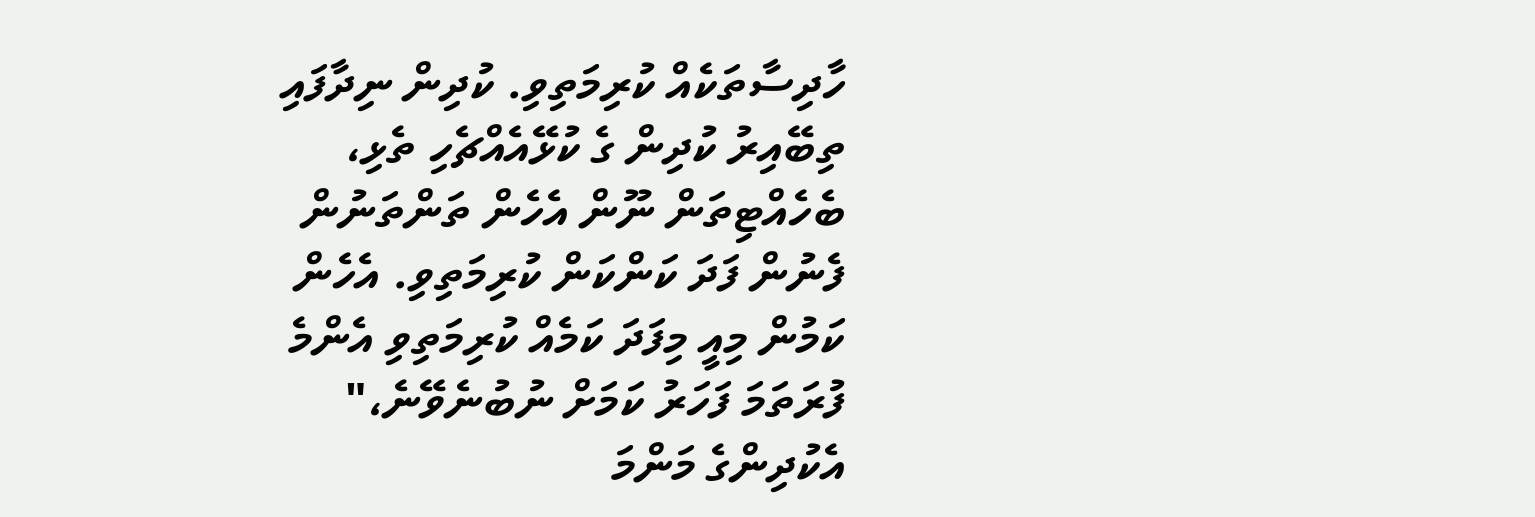ހާދިސާތަކެއް ކުރިމަތިވި. ކުދިން ނިދާފައި ތިބޭއިރު ކުދިން ގެ ކުޅޭއެއްޗެހި ތެޅި، ބެހެއްޓިތަން ނޫން އެހެން ތަންތަނުން ފެނުން ފަދަ ކަންކަން ކުރިމަތިވި. އެހެން ކަމުން މިއީ މިފަދަ ކަމެއް ކުރިމަތިވި އެންމެ ފުރަތަމަ ފަހަރު ކަމަށް ނުބުނެވޭނެ،" އެކުދިންގެ މަންމަ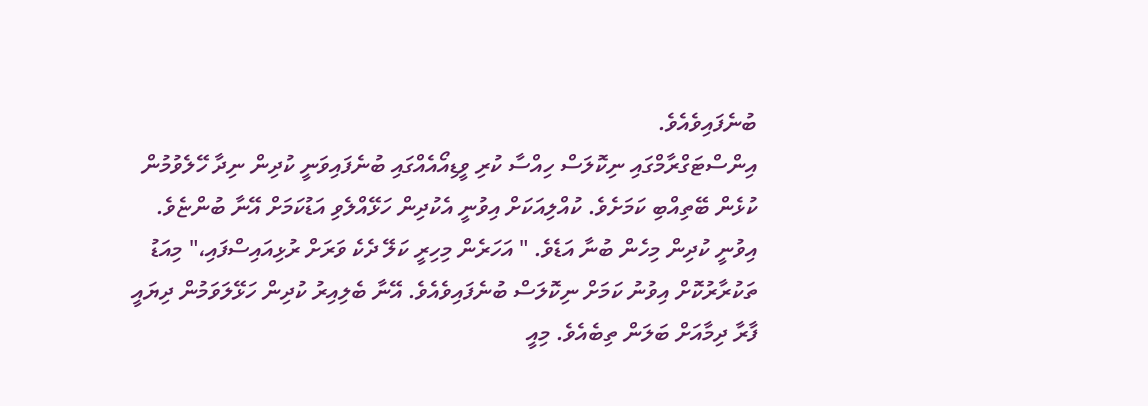ބުނެފައިވެއެވެ.
އިންސްޓަގްރާމްގައި ނިކޮލަސް ހިއްސާ ކުރި ވީޑިއޯއެއްގައި ބުނެފައިވަނީ ކުދިން ނިދާ ހޭލެވުމުން ކުޅެން ބޭތިއްބި ކަމަށެވެ. ކުއްލިއަކަށް އިވުނީ އެކުދިން ހަޅޭއްލެވި އަޑުކަމަށް އޭނާ ބުންޏެވެ. އިވުނީ ކުދިން މިހެން ބުނާ އަޑެވެ. " އަހަރެން މިހިރީ ކަލޭ ދެކެ ވަރަށް ރުޅިއައިސްފައި،" މިއަޑު ތަކުރާރުކޮށް އިވުނު ކަމަށް ނިކޮލަސް ބުނެފައިވެއެވެ. އޭނާ ބެލިއިރު ކުދިން ހަޅޭލަވަމުން ދިޔައީ ފާރާ ދިމާއަށް ބަލަން ތިބެއެވެ. މިއީ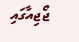ޖޯޖިއާގައި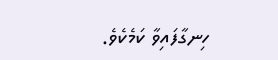ހިނގާފައިވާ ކަމެކެވެ.